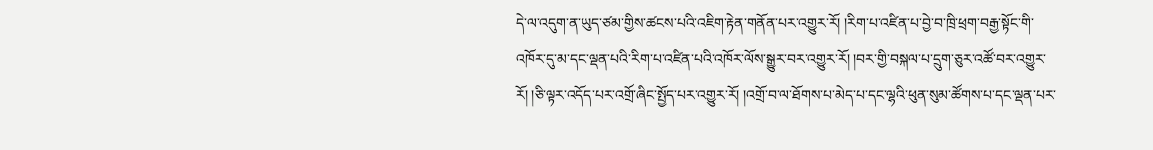དེ་ལ་འདུག་ན་ཡུད་ཙམ་གྱིས་ཚངས་པའི་འཇིག་རྟེན་གནོན་པར་འགྱུར་རོ། །རིག་པ་འཛིན་པ་བྱེ་བ་ཁྲི་ཕྲག་བརྒྱ་སྟོང་གི་འཁོར་དུ་མ་དང་ལྡན་པའི་རིག་པ་འཛིན་པའི་འཁོར་ལོས་སྒྱུར་བར་འགྱུར་རོ། །བར་གྱི་བསྐལ་པ་དྲུག་ཅུར་འཚོ་བར་འགྱུར་རོ། །ཅི་ལྟར་འདོད་པར་འགྲོ་ཞིང་སྤྱོད་པར་འགྱུར་རོ། །འགྲོ་བ་ལ་ཐོགས་པ་མེད་པ་དང་ལྷའི་ཕུན་སུམ་ཚོགས་པ་དང་ལྡན་པར་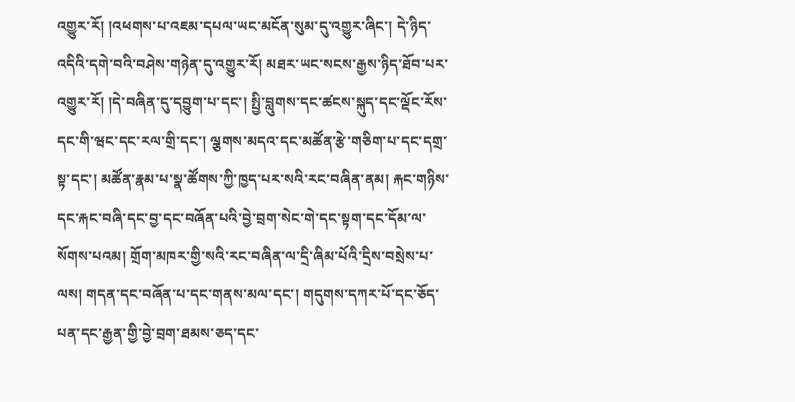འགྱུར་རོ། །འཕགས་པ་འཇམ་དཔལ་ཡང་མངོན་སུམ་དུ་འགྱུར་ཞིང་། དེ་ཉིད་འདིའི་དགེ་བའི་བཤེས་གཉེན་དུ་འགྱུར་རོ། མཐར་ཡང་སངས་རྒྱས་ཉིད་ཐོབ་པར་འགྱུར་རོ། །དེ་བཞིན་དུ་དབྱུག་པ་དང་། སྤྱི་བླུགས་དང་ཚངས་སྐུད་དང་ལྡོང་རོས་དང་གི་ཝང་དང་རལ་གྲི་དང་། ལྕགས་མདའ་དང་མཚོན་རྩེ་གཅིག་པ་དང་དགྲ་སྟ་དང་། མཚོན་རྣམ་པ་སྣ་ཚོགས་ཀྱི་ཁྱད་པར་སའི་རང་བཞིན་ནམ། རྐང་གཉིས་དང་རྐང་བཞི་དང་བྱ་དང་བཞོན་པའི་བྱེ་བྲག་སེང་གེ་དང་སྟག་དང་དོམ་ལ་སོགས་པའམ། གྲོག་མཁར་གྱི་སའི་རང་བཞིན་ལ་དྲི་ཞིམ་པོའི་དྲིས་བསྲེས་པ་ལས། གདན་དང་བཞོན་པ་དང་གནས་མལ་དང་། གདུགས་དཀར་པོ་དང་ཅོད་པན་དང་རྒྱན་གྱི་བྱེ་བྲག་ཐམས་ཅད་དང་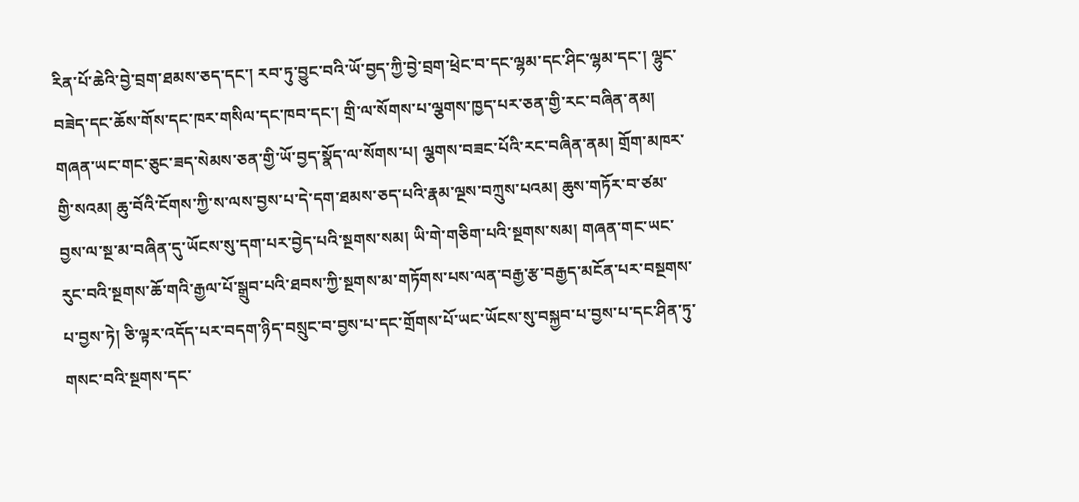རིན་པོ་ཆེའི་བྱེ་བྲག་ཐམས་ཅད་དང་། རབ་ཏུ་བྱུང་བའི་ཡོ་བྱད་ཀྱི་བྱེ་བྲག་ཕྲེང་བ་དང་ལྷམ་དང་ཤིང་ལྷམ་དང་། ལྷུང་བཟེད་དང་ཆོས་གོས་དང་ཁར་གསིལ་དང་ཁབ་དང་། གྲི་ལ་སོགས་པ་ལྕགས་ཁྱད་པར་ཅན་གྱི་རང་བཞིན་ནམ། གཞན་ཡང་གང་ཅུང་ཟད་སེམས་ཅན་གྱི་ཡོ་བྱད་སྣོད་ལ་སོགས་པ། ལྕགས་བཟང་པོའི་རང་བཞིན་ནམ། གྲོག་མཁར་གྱི་སའམ། ཆུ་བོའི་ངོགས་ཀྱི་ས་ལས་བྱས་པ་དེ་དག་ཐམས་ཅད་པའི་རྣམ་ལྔས་བཀྲུས་པའམ། ཆུས་གཏོར་བ་ཙམ་བྱས་ལ་སྔ་མ་བཞིན་དུ་ཡོངས་སུ་དག་པར་བྱེད་པའི་སྔགས་སམ། ཡི་གེ་གཅིག་པའི་སྔགས་སམ། གཞན་གང་ཡང་རུང་བའི་སྔགས་ཆོ་གའི་རྒྱལ་པོ་སྒྲུབ་པའི་ཐབས་ཀྱི་སྔགས་མ་གཏོགས་པས་ལན་བརྒྱ་རྩ་བརྒྱད་མངོན་པར་བསྔགས་པ་བྱས་ཏེ། ཅི་ལྟར་འདོད་པར་བདག་ཉིད་བསྲུང་བ་བྱས་པ་དང་གྲོགས་པོ་ཡང་ཡོངས་སུ་བསྐྱབ་པ་བྱས་པ་དང་ཤིན་ཏུ་གསང་བའི་སྔགས་དང་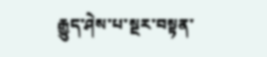རྒྱུད་ཤེས་པ་སྔར་བསྟན་